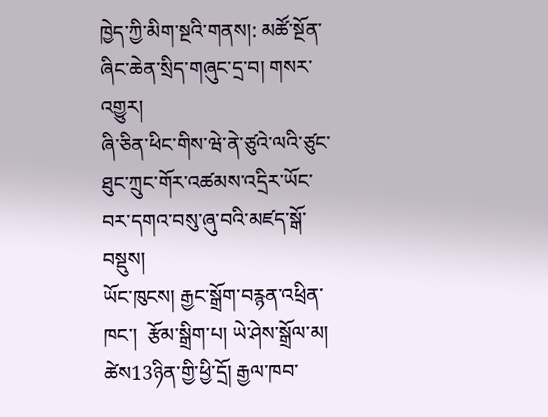ཁྱེད་ཀྱི་མིག་སྔའི་གནས།: མཚོ་སྔོན་ཞིང་ཆེན་སྲིད་གཞུང་དྲ་བ། གསར་འགྱུར།
ཞི་ཅིན་ཕིང་གིས་ཝེ་ནེ་ཙུའེ་ལའི་ཙུང་ཐུང་ཀྲུང་གོར་འཚམས་འདྲིར་ཡོང་བར་དགའ་བསུ་ཞུ་བའི་མཛད་སྒོ་བསྡུས།
ཡོང་ཁུངས། རྒྱང་སྒྲོག་བརྙན་འཕྲིན་ཁང་།  རྩོམ་སྒྲིག་པ། ཡེ་ཤེས་སྒྲོལ་མ།
ཚེས13ཉིན་གྱི་ཕྱི་དྲོ། རྒྱལ་ཁབ་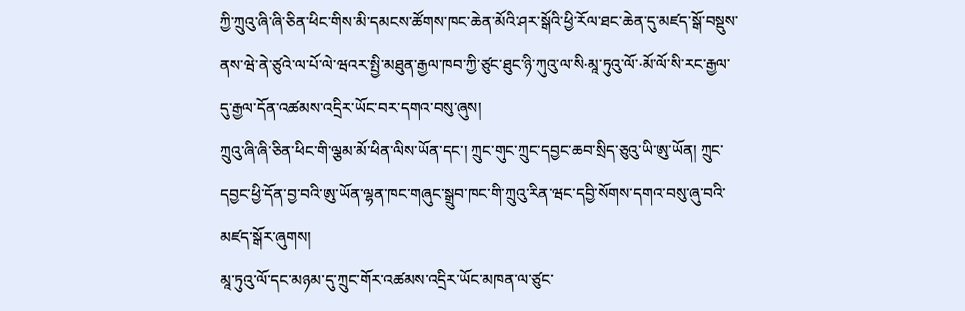ཀྱི་ཀྲུའུ་ཞི་ཞི་ཅིན་ཕིང་གིས་མི་དམངས་ཚོགས་ཁང་ཆེན་མོའི་ཤར་སྒོའི་ཕྱི་རོལ་ཐང་ཆེན་དུ་མཛད་སྒོ་བསྡུས་ནས་ཝེ་ནེ་ཙུའེ་ལ་པོ་ལེ་ཝའར་སྤྱི་མཐུན་རྒྱལ་ཁབ་ཀྱི་ཙུང་ཐུང་ཉི་ཀུའུ་ལ་སི·མཱ་ཏུའུ་ལོ་·མོ་ལོ་སི་རང་རྒྱལ་དུ་རྒྱལ་དོན་འཚམས་འདྲིར་ཡོང་བར་དགའ་བསུ་ཞུས།
ཀྲུའུ་ཞི་ཞི་ཅིན་ཕིང་གི་ལྕམ་མོ་ཕིན་ལིས་ཡོན་དང་། ཀྲུང་གུང་ཀྲུང་དབྱང་ཆབ་སྲིད་ཅུའུ་ཡི་ཨུ་ཡོན། ཀྲུང་དབྱང་ཕྱི་དོན་བྱ་བའི་ཨུ་ཡོན་ལྷན་ཁང་གཞུང་སྒྲུབ་ཁང་གི་ཀྲུའུ་རིན་ཝང་དབྱི་སོགས་དགའ་བསུ་ཞུ་བའི་མཛད་སྒོར་ཞུགས།
མཱ་ཏུའུ་ལོ་དང་མཉམ་དུ་ཀྲུང་གོར་འཚམས་འདྲིར་ཡོང་མཁན་ལ་ཙུང་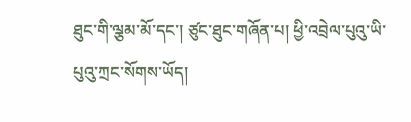ཐུང་གི་ལྕམ་མོ་དང་། ཙུང་ཐུང་གཞོན་པ། ཕྱི་འབྲེལ་པུའུ་ཡི་པུའུ་ཀྲང་སོགས་ཡོད།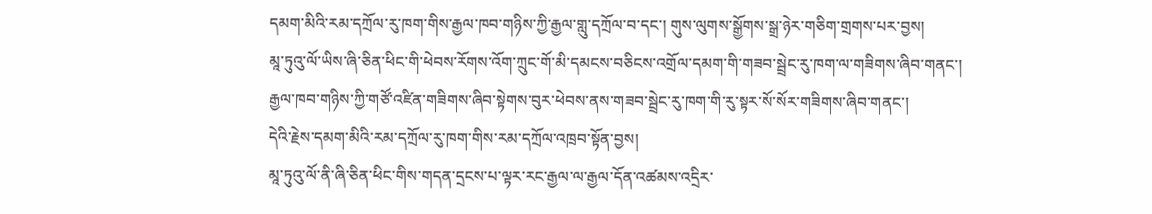དམག་མིའི་རམ་དཀྲོལ་རུ་ཁག་གིས་རྒྱལ་ཁབ་གཉིས་ཀྱི་རྒྱལ་གླུ་དཀྲོལ་བ་དང་། གུས་ལུགས་སྒྱོགས་སྒྲ་ཉེར་གཅིག་གྲགས་པར་བྱས།
མཱ་ཏུའུ་ལོ་ཡིས་ཞི་ཅིན་ཕིང་གི་ཕེབས་རོགས་འོག་ཀྲུང་གོ་མི་དམངས་བཅིངས་འགྲོལ་དམག་གི་གཟབ་སྦྲེང་རུ་ཁག་ལ་གཟིགས་ཞིབ་གནང་།
རྒྱལ་ཁབ་གཉིས་ཀྱི་གཙོ་འཛིན་གཟིགས་ཞིབ་སྟེགས་བུར་ཕེབས་ནས་གཟབ་སྦྲེང་རུ་ཁག་གི་རུ་སྟར་སོ་སོར་གཟིགས་ཞིབ་གནང་།
དེའི་རྗེས་དམག་མིའི་རམ་དཀྲོལ་རུ་ཁག་གིས་རམ་དཀྲོལ་འཁྲབ་སྟོན་བྱས།
མཱ་ཏུའུ་ལོ་ནི་ཞི་ཅིན་ཕིང་གིས་གདན་དྲངས་པ་ལྟར་རང་རྒྱལ་ལ་རྒྱལ་དོན་འཚམས་འདྲིར་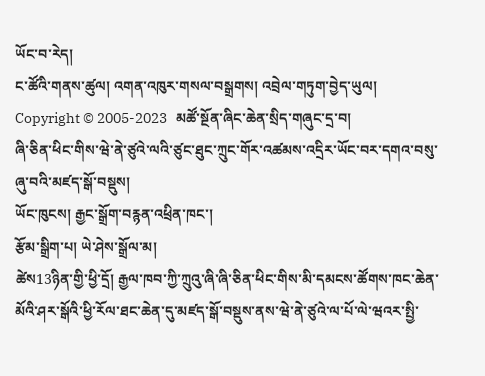ཡོང་བ་རེད།
ང་ཚོའི་གནས་ཚུལ། འགན་འཁུར་གསལ་བསྒྲགས། འབྲེལ་གཏུག་བྱེད་ཡུལ།
Copyright © 2005-2023   མཚོ་སྔོན་ཞིང་ཆེན་སྲིད་གཞུང་དྲ་བ།
ཞི་ཅིན་ཕིང་གིས་ཝེ་ནེ་ཙུའེ་ལའི་ཙུང་ཐུང་ཀྲུང་གོར་འཚམས་འདྲིར་ཡོང་བར་དགའ་བསུ་ཞུ་བའི་མཛད་སྒོ་བསྡུས།
ཡོང་ཁུངས། རྒྱང་སྒྲོག་བརྙན་འཕྲིན་ཁང་།
རྩོམ་སྒྲིག་པ། ཡེ་ཤེས་སྒྲོལ་མ།
ཚེས13ཉིན་གྱི་ཕྱི་དྲོ། རྒྱལ་ཁབ་ཀྱི་ཀྲུའུ་ཞི་ཞི་ཅིན་ཕིང་གིས་མི་དམངས་ཚོགས་ཁང་ཆེན་མོའི་ཤར་སྒོའི་ཕྱི་རོལ་ཐང་ཆེན་དུ་མཛད་སྒོ་བསྡུས་ནས་ཝེ་ནེ་ཙུའེ་ལ་པོ་ལེ་ཝའར་སྤྱི་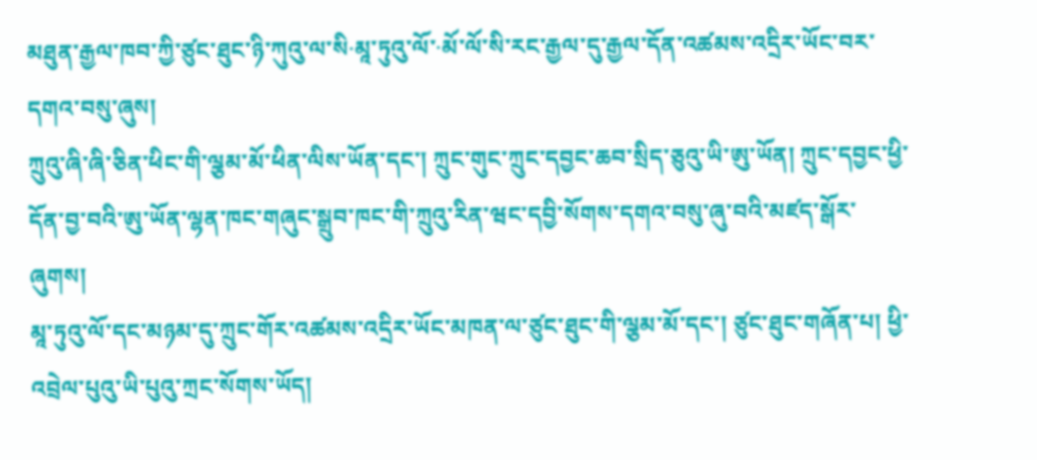མཐུན་རྒྱལ་ཁབ་ཀྱི་ཙུང་ཐུང་ཉི་ཀུའུ་ལ་སི·མཱ་ཏུའུ་ལོ་·མོ་ལོ་སི་རང་རྒྱལ་དུ་རྒྱལ་དོན་འཚམས་འདྲིར་ཡོང་བར་དགའ་བསུ་ཞུས།
ཀྲུའུ་ཞི་ཞི་ཅིན་ཕིང་གི་ལྕམ་མོ་ཕིན་ལིས་ཡོན་དང་། ཀྲུང་གུང་ཀྲུང་དབྱང་ཆབ་སྲིད་ཅུའུ་ཡི་ཨུ་ཡོན། ཀྲུང་དབྱང་ཕྱི་དོན་བྱ་བའི་ཨུ་ཡོན་ལྷན་ཁང་གཞུང་སྒྲུབ་ཁང་གི་ཀྲུའུ་རིན་ཝང་དབྱི་སོགས་དགའ་བསུ་ཞུ་བའི་མཛད་སྒོར་ཞུགས།
མཱ་ཏུའུ་ལོ་དང་མཉམ་དུ་ཀྲུང་གོར་འཚམས་འདྲིར་ཡོང་མཁན་ལ་ཙུང་ཐུང་གི་ལྕམ་མོ་དང་། ཙུང་ཐུང་གཞོན་པ། ཕྱི་འབྲེལ་པུའུ་ཡི་པུའུ་ཀྲང་སོགས་ཡོད།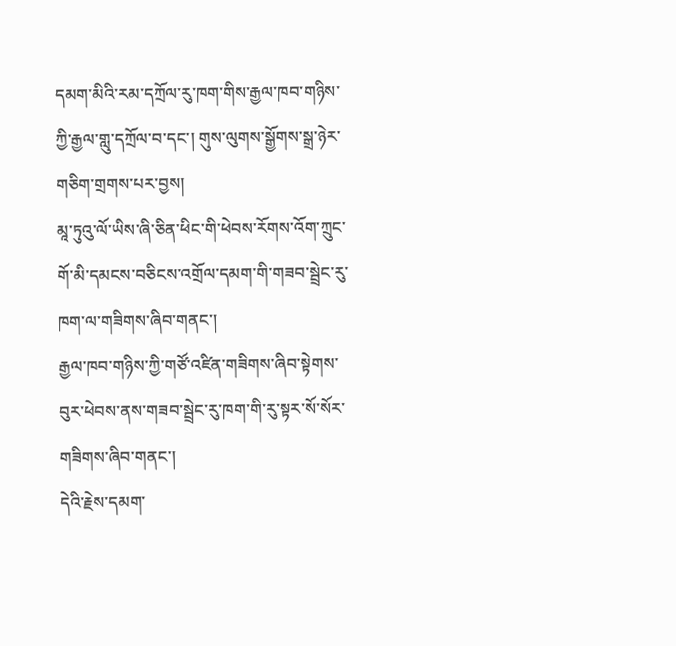དམག་མིའི་རམ་དཀྲོལ་རུ་ཁག་གིས་རྒྱལ་ཁབ་གཉིས་ཀྱི་རྒྱལ་གླུ་དཀྲོལ་བ་དང་། གུས་ལུགས་སྒྱོགས་སྒྲ་ཉེར་གཅིག་གྲགས་པར་བྱས།
མཱ་ཏུའུ་ལོ་ཡིས་ཞི་ཅིན་ཕིང་གི་ཕེབས་རོགས་འོག་ཀྲུང་གོ་མི་དམངས་བཅིངས་འགྲོལ་དམག་གི་གཟབ་སྦྲེང་རུ་ཁག་ལ་གཟིགས་ཞིབ་གནང་།
རྒྱལ་ཁབ་གཉིས་ཀྱི་གཙོ་འཛིན་གཟིགས་ཞིབ་སྟེགས་བུར་ཕེབས་ནས་གཟབ་སྦྲེང་རུ་ཁག་གི་རུ་སྟར་སོ་སོར་གཟིགས་ཞིབ་གནང་།
དེའི་རྗེས་དམག་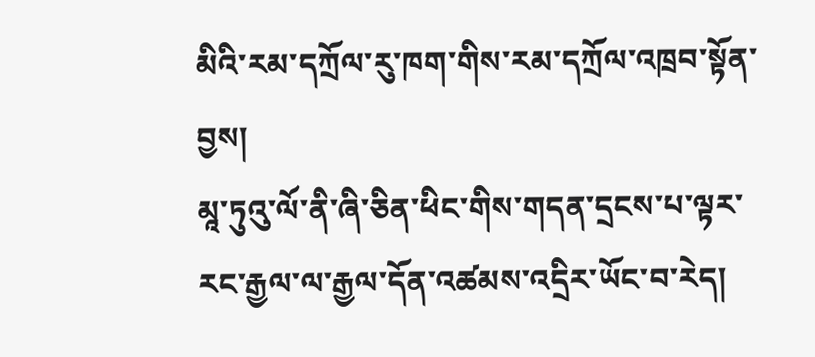མིའི་རམ་དཀྲོལ་རུ་ཁག་གིས་རམ་དཀྲོལ་འཁྲབ་སྟོན་བྱས།
མཱ་ཏུའུ་ལོ་ནི་ཞི་ཅིན་ཕིང་གིས་གདན་དྲངས་པ་ལྟར་རང་རྒྱལ་ལ་རྒྱལ་དོན་འཚམས་འདྲིར་ཡོང་བ་རེད།